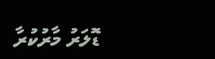ޑޮލަރު މާރުކުރާ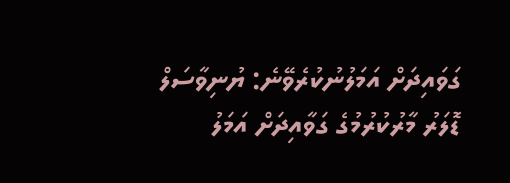ގަވައިދަށް އަމަލުނުކުރެވޭނެ: ޔުނިވާސަލް
ޑޮލަރު މާރުކުރުމުގެ ގަވާއިދަށް އަމަލު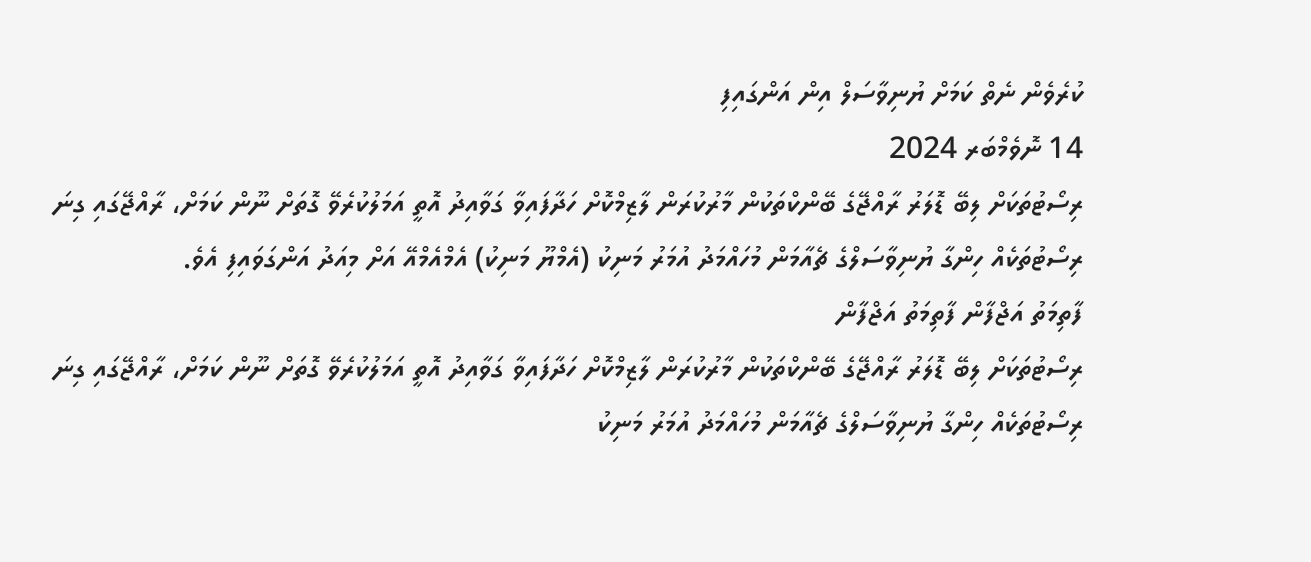ކުރެވެން ނެތް ކަމަށް ޔުނިވާސަލް އިން އަންގައިފި
14 ނޮވެމްބަރ 2024
ރިސޯޓުތަކަށް ލިބޭ ޑޮލަރު ރާއްޖޭގެ ބޭންކްތަކުން މާރުކުރަން ލާޒިމްކޮށް ހަދާފައިވާ ގަވާއިދު އޮތީ އަމަލުކުރެވޭ ގޮތަށް ނޫން ކަމަށް، ރާއްޖޭގައި ގިނަ ރިސޯޓުތަކެއް ހިންގާ ޔުނިވާސަލްގެ ޗެއާމަން މުހައްމަދު އުމަރު މަނިކު (އެމްޔޫ މަނިކު) އެމްއެމްއޭ އަށް މިއަދު އަންގަވައިފި އެވެ.
ފާތިމަތު އަޖްފާން ފާތިމަތު އަޖްފާން
ރިސޯޓުތަކަށް ލިބޭ ޑޮލަރު ރާއްޖޭގެ ބޭންކްތަކުން މާރުކުރަން ލާޒިމްކޮށް ހަދާފައިވާ ގަވާއިދު އޮތީ އަމަލުކުރެވޭ ގޮތަށް ނޫން ކަމަށް، ރާއްޖޭގައި ގިނަ ރިސޯޓުތަކެއް ހިންގާ ޔުނިވާސަލްގެ ޗެއާމަން މުހައްމަދު އުމަރު މަނިކު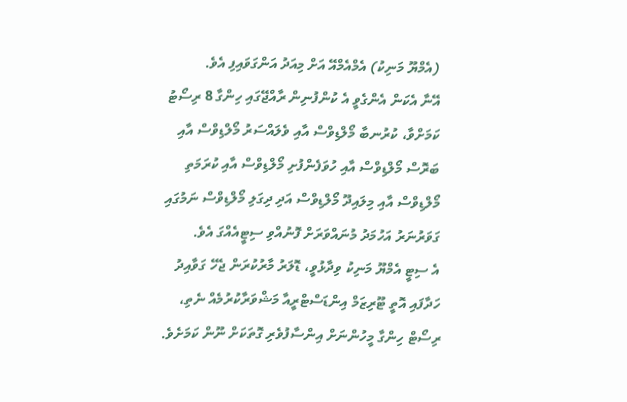(އެމްޔޫ މަނިކު) އެމްއެމްއޭ އަށް މިއަދު އަންގަވައިފި އެވެ.
އޭނާ އެކަން އެންގެވީ އެ ކުންފުނިން ރާއްޖޭގައި ހިންގާ 8 ރިސޯޓު ކަމަށްވާ، ކުރުނބާ މޯލްޑިވްސް އާއި ވެލައްސަރު މޯލްޑިވްސް އާއި ބަރޮސް މޯލްޑިވްސް އާއި ހުވަފެންފުށި މޯލްޑިވްސް އާއި ކުރަމަތި މޯލްޑިވްސް އާއި މިލައިދޫ މޯލްޑިވްސް އަދި ދިގަލި މޯލްޑިވްސް ނަމުގައި ގަވަރުނަރު އަހުމަދު މުނައްވަރަށް ފޮނުއްވި ސިޓީއެއްގަ އެވެ.
އެ ސިޓީ އެމްޔޫ މަނިކު ވިދާޅުވީ، ޑޮލަރު މާރުކުރަން ޖެހޭ ގަވާއިދު ހަދާފައި އޮތީ ޓޫރިޒަމް އިންޑަސްޓްރީއާ މަޝްވަރާކުރުމެއް ނެތި، ރިސޯޓް ހިންގާ މީހުންނަށް އިންސާފުވެރި ގޮތަކަށް ނޫން ކަމަށެވެ.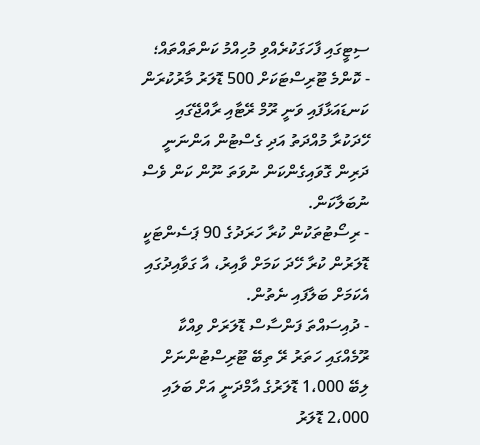ސިޓީގައި ފާހަގަކުރެއްވި މުހިއްމު ކަންތައްތައް؛
- ކޮންމެ ޓޫރިސްޓަކަށް 500 ޑޮލަރު މާރުކުރަން ކަނޑައަޅާފައި ވަނީ ރޫމް ރޭޓާއި ރާއްޖޭގައި ހޭދަކުރާ މުއްދަތު އަދި ގެސްޓުން އަންނަނީ ދަރިން ގޮވައިގެންކަން ނުވަތަ ނޫން ކަން ވެސް ނުބަލާކަން.
- ރިސޯޓުތަކުން ކުރާ ހަރަދުގެ 90 ޕަސެންޓަކީ ޑޮލަރުން ކުރާ ހޭދަ ކަމަށް ވާއިރު، އާ ގަވާއިދުގައި އެކަމަށް ބަލާފައި ނެތުން.
- ދުއިސައްތަ ފަންސާސް ޑޮލަރަށް ވިއްކާ ރޫމެއްގައި ހަތަރު ރޭ ތިބޭ ޓޫރިސްޓުންނަށް ލިބޭ 1،000 ޑޮލަރުގެ އާމްދަނީ އަށް ބަލައި 2،000 ޑޮލަރު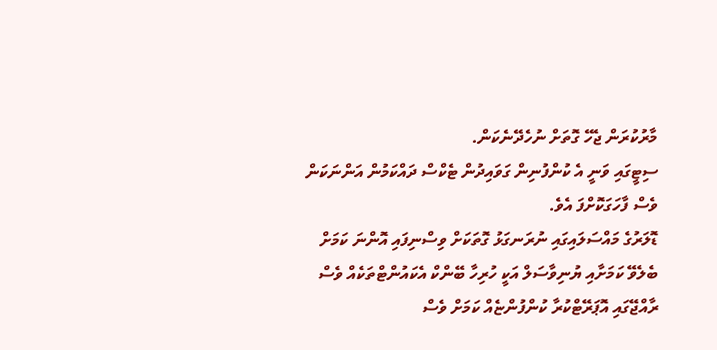މާރުކުރަން ޖެހޭ ގޮތަށް ނުހެދޭނެކަން.
ސިޓީގައި ވަނީ އެ ކުންފުނިން ގަވައިދުން ޓެކްސް ދައްކަމުން އަންނަކަން ވެސް ފާހަގަކޮށްފަ އެވެ.
ޑޮލަރުގެ މައްސަލައިގައި ނުރަނގަޅު ގޮތަކަށް ވިސްނިފައި އޮންނަ ކަމަށް ބެލެވޭ ކަމަށާއި ޔުނިވާސަލް އަކީ ހުރިހާ ބޭންކް އެކައުންޓްތަކެއް ވެސް ރާއްޖޭގައި އޮޕަރޭޓްކުރާ ކުންފުންޏެއް ކަމަށް ވެސް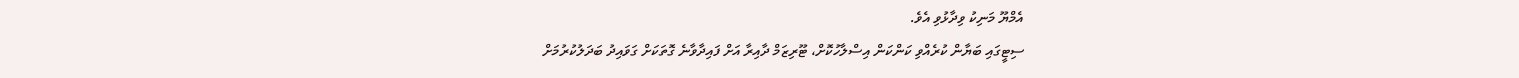އެމްޔޫ މަނިކު ވިދާޅުވި އެވެ.
ސިޓީގައި ބަޔާން ކުރެއްވި ކަންކަން އިސްލާހުކޮށް، ޓޫރިޒަމް ދާއިރާ އަށް ފައިދާވާނެ ގޮތަކަށް ގަވައިދު ބަދަލުކުރުމަށް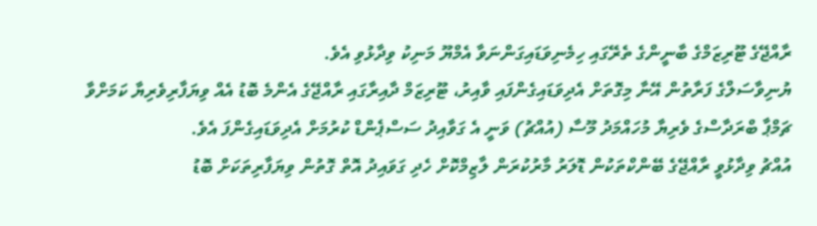ރާއްޖޭގެ ޓޫރިޒަމްގެ ބާނީންގެ ތެރޭގައި ހިމެނިވަޑައިގަންނަވާ އެމްޔޫ މަނިކު ވިދާޅުވި އެވެ.
ޔުނިވާސަލްގެ ފަރާތުން އޭނާ މިގޮތަށް އެދިވަޑައިގެންފައި ވާއިރު، ޓޫރިޒަމް ދާއިރާގައި ރާއްޖޭގެ އެންމެ ބޮޑު އެއް ވިޔަފާރިވެރިޔާ ކަމަށްވާ ޗަމްޕާ ބްރަދާސްގެ ވެރިޔާ މުހައްމަދު މޫސާ (އުއްޗު) ވަނީ އެ ގަވާއިދު ސަސްޕެންޑް ކުރުމަށް އެދިވަޑައިގެންފަ އެވެ.
އުއްޗު ވިދާޅުވީ ރާއްޖޭގެ ބޭންކްތަކުން ޑޮލަރު މާރުކުރަން ލާޒިމްކޮށް ހެދި ގަވައިދު އޮތް ގޮތުން ވިޔަފާރިތަކަށް ބޮޑު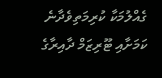ގެއްލުމަކާ ކުރިމަތިވެދާނެ ކަމަށާއި ޓޫރިޒަމް ދާއިރާގެ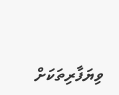ވިޔަފާރިތަކަށް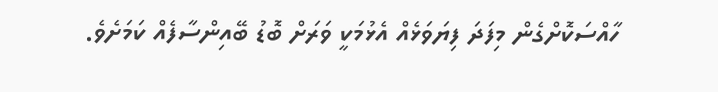ހާއްސަކޮށްގެން މިފަދަ ފިޔަވަޅެއް އެޅުމަކީ ވަރަށް ބޮޑު ބޭއިންސާފެއް ކަމަށެވެ.